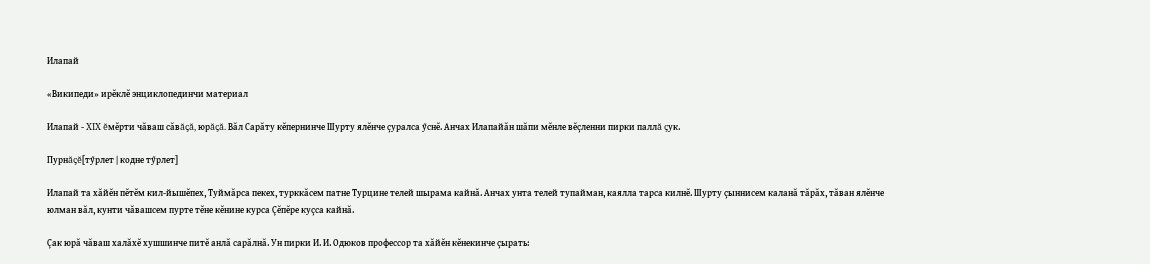Илапай

«Википеди» ирĕклĕ энциклопединчи материал

Илапай - XIX ĕмĕрти чăваш сăвăçă, юрăçă. Вăл Сарăту кĕпернинче Шурту ялĕнче çуралса ӳснĕ. Анчах Илапайăн шăпи мĕнле вĕçленни пирки паллă çук.

Пурнăçĕ[тӳрлет | кодне тӳрлет]

Илапай та хăйĕн пĕтĕм кил-йышĕпех, Туймăрса пекех, турккăсем патне Турцине телей шырама кайнă. Анчах унта телей тупайман, каялла тарса килнĕ. Шурту çыннисем каланă тăрăх, тăван ялĕнче юлман вăл, кунти чăвашсем пурте тĕне кĕнине курса Çĕпĕре куçса кайнă.

Çак юрă чăваш халăхĕ хушшинче питĕ анлă сарăлнă. Ун пирки И. И. Одюков профессор та хăйĕн кĕнекинче çырать: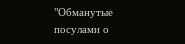"Обманутые посулами о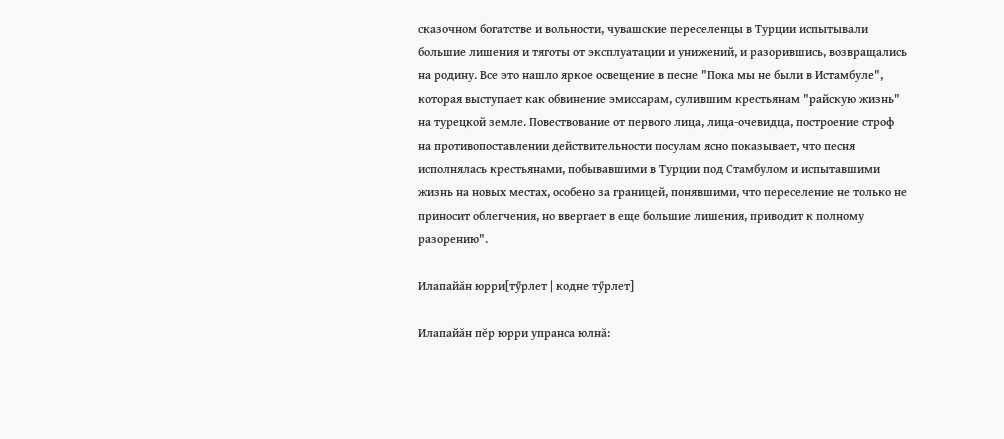сказочном богатстве и вольности, чувашские переселенцы в Турции испытывали большие лишения и тяготы от эксплуатации и унижений, и разорившись, возвращались на родину. Все это нашло яркое освещение в песне "Пока мы не были в Истамбуле", которая выступает как обвинение эмиссарам, сулившим крестьянам "райскую жизнь" на турецкой земле. Повествование от первого лица, лица-очевидца, построение строф на противопоставлении действительности посулам ясно показывает, что песня исполнялась крестьянами, побывавшими в Турции под Стамбулом и испытавшими жизнь на новых местах, особено за границей, понявшими, что переселение не только не приносит облегчения, но ввергает в еще большие лишения, приводит к полному разорению".

Илапайăн юрри[тӳрлет | кодне тӳрлет]

Илапайăн пĕр юрри упранса юлнă: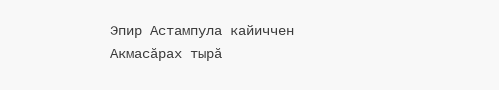Эпир Астампула кайиччен
Акмасăрах тырă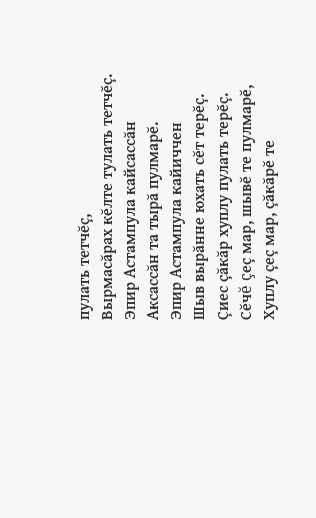пулать тетчĕç,
Вырмасăрах кĕлте тулать тетчĕç.
Эпир Астампула кайсассăн
Аксассăн та тырă пулмарĕ.
Эпир Астампула кайиччен
Шыв вырăнне юхать сĕт терĕç.
Çиес çăкăр хуплу пулать терĕç.
Сĕчĕ çеç мар, шывĕ те пулмарĕ,
Хуплу çеç мар, çăкăрĕ те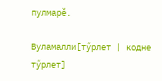пулмарĕ.

Вуламалли[тӳрлет | кодне тӳрлет]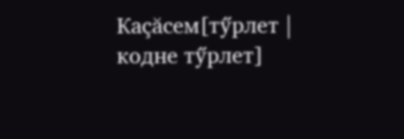Каçăсем[тӳрлет | кодне тӳрлет]